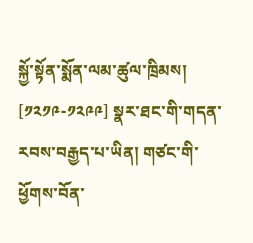སྐྱོ་སྟོན་སྨོན་ལམ་ཚུལ་ཁྲིམས། [༡༢༡༩-༡༢༩༩] སྣར་ཐང་གི་གདན་རབས་བརྒྱད་པ་ཡིན། གཙང་གི་ཕྱོགས་བོན་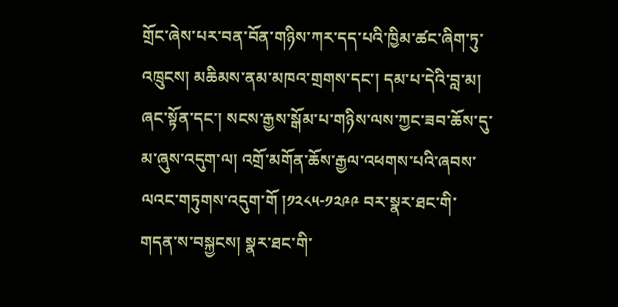གྲོང་ཞེས་པར་བན་བོན་གཉིས་ཀར་དད་པའི་ཁྱིམ་ཚང་ཞིག་ཏུ་འཁྲུངས། མཆིམས་ནམ་མཁའ་གྲགས་དང་། དམ་པ་དེའི་བླ་མ། ཞང་སྟོན་དང་། སངས་རྒྱས་སྒོམ་པ་གཉིས་ལས་ཀྱང་ཟབ་ཆོས་དུ་མ་ཞུས་འདུག་ལ། འགྲོ་མགོན་ཆོས་རྒྱལ་འཕགས་པའི་ཞབས་ལའང་གཏུགས་འདུག་གོ །༡༢༨༥-༡༢༩༩ བར་སྣར་ཐང་གི་གདན་ས་བསྐྱངས། སྣར་ཐང་གི་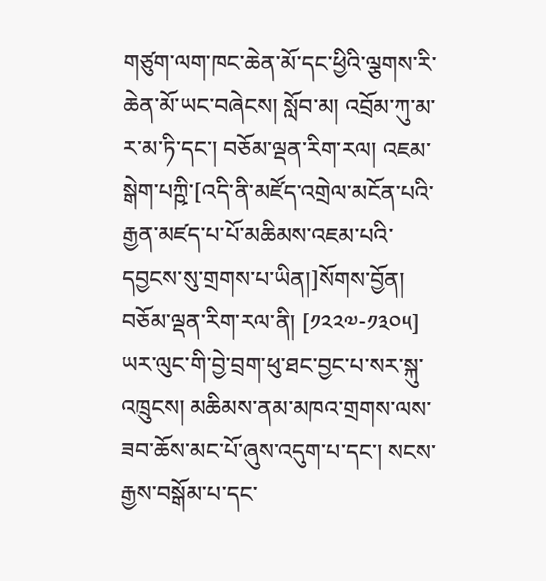གཙུག་ལག་ཁང་ཆེན་མོ་དང་ཕྱིའི་ལྕགས་རི་ཆེན་མོ་ཡང་བཞེངས། སློབ་མ། འབྲོམ་ཀུ་མ་ར་མ་ཏི་དང་། བཅོམ་ལྡན་རིག་རལ། འཇམ་སྒེག་པཀྵི་[འདི་ནི་མཛོད་འགྲེལ་མངོན་པའི་རྒྱན་མཛད་པ་པོ་མཆིམས་འཇམ་པའི་དབྱངས་སུ་གྲགས་པ་ཡིན།]སོགས་བྱོན།
བཅོམ་ལྡན་རིག་རལ་ནི། [༡༢༢༧-༡༣༠༥] ཡར་ལུང་གི་བྱེ་བྲག་ཕུ་ཐང་བྱང་པ་སར་སྐུ་འཁྲུངས། མཆིམས་ནམ་མཁའ་གྲགས་ལས་ཟབ་ཆོས་མང་པོ་ཞུས་འདུག་པ་དང་། སངས་རྒྱས་བསྒོམ་པ་དང་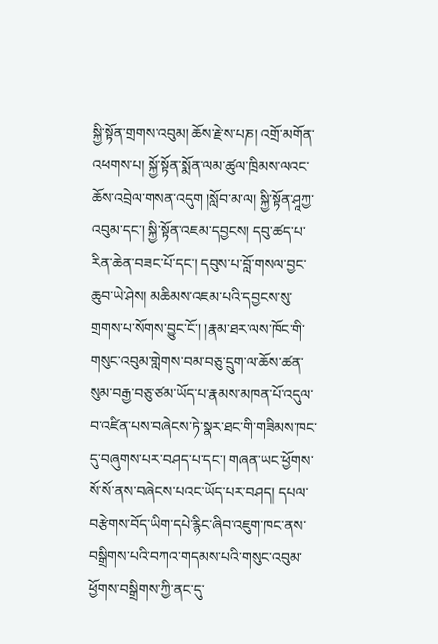སྐྱི་སྟོན་གྲགས་འབུམ། ཆོས་རྗེ་ས་པཎ། འགྲོ་མགོན་འཕགས་པ། སྐྱོ་སྟོན་སྨོན་ལམ་ཚུལ་ཁྲིམས་ལའང་ཆོས་འབྲེལ་གསན་འདུག །སློབ་མ་ལ། སྐྱི་སྟོན་ཤཱཀྱ་འབུམ་དང་། སྐྱི་སྟོན་འཇམ་དབྱངས། དབུ་ཚད་པ་རིན་ཆེན་བཟང་པོ་དང་། དབུས་པ་བློ་གསལ་བྱང་ཆུབ་ཡེ་ཤེས། མཆིམས་འཇམ་པའི་དབྱངས་སུ་གྲགས་པ་སོགས་བྱུང་ངོ་། །རྣམ་ཐར་ལས་ཁོང་གི་གསུང་འབུམ་གླེགས་བམ་བཅུ་དྲུག་ལ་ཆོས་ཚན་སུམ་བརྒྱ་བཅུ་ཙམ་ཡོད་པ་རྣམས་མཁན་པོ་འདུལ་བ་འཛིན་པས་བཞེངས་ཏེ་སྣར་ཐང་གི་གཟིམས་ཁང་དུ་བཞུགས་པར་བཤད་པ་དང་། གཞན་ཡང་ཕྱོགས་སོ་སོ་ནས་བཞེངས་པའང་ཡོད་པར་བཤད། དཔལ་བརྩེགས་བོད་ཡིག་དཔེ་རྙིང་ཞིབ་འཇུག་ཁང་ནས་བསྒྲིགས་པའི་བཀའ་གདམས་པའི་གསུང་འབུམ་ཕྱོགས་བསྒྲིགས་ཀྱི་ནང་དུ་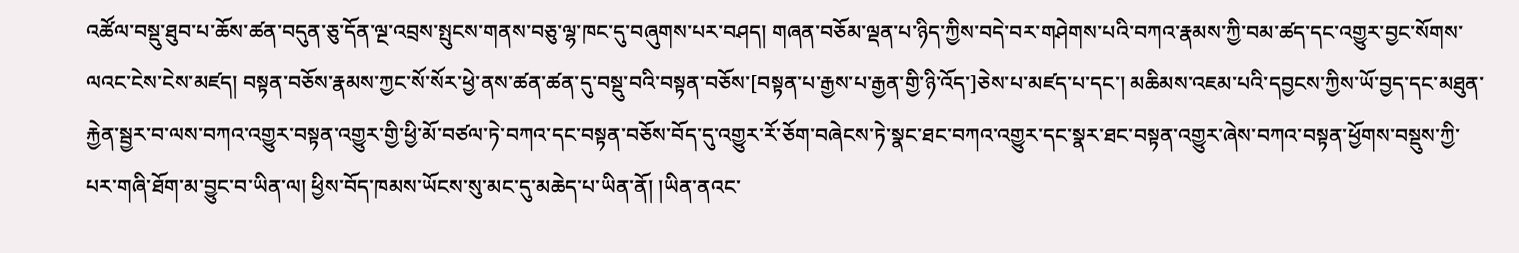འཚོལ་བསྡུ་ཐུབ་པ་ཆོས་ཚན་བདུན་ཅུ་དོན་ལྔ་འབྲས་སྤུངས་གནས་བཅུ་ལྷ་ཁང་དུ་བཞུགས་པར་བཤད། གཞན་བཅོམ་ལྡན་པ་ཉིད་ཀྱིས་བདེ་བར་གཤེགས་པའི་བཀའ་རྣམས་ཀྱི་བམ་ཚད་དང་འགྱུར་བྱང་སོགས་ལའང་ངེས་ངེས་མཛད། བསྟན་བཅོས་རྣམས་ཀྱང་སོ་སོར་ཕྱེ་ནས་ཚན་ཚན་དུ་བསྡུ་བའི་བསྟན་བཅོས་[བསྟན་པ་རྒྱས་པ་རྒྱན་གྱི་ཉི་འོད་]ཅེས་པ་མཛད་པ་དང་། མཆིམས་འཇམ་པའི་དབྱངས་ཀྱིས་ཡོ་བྱད་དང་མཐུན་རྐྱེན་སྦྱར་བ་ལས་བཀའ་འགྱུར་བསྟན་འགྱུར་གྱི་ཕྱི་མོ་བཙལ་ཏེ་བཀའ་དང་བསྟན་བཅོས་བོད་དུ་འགྱུར་རོ་ཅོག་བཞེངས་ཏེ་སྣང་ཐང་བཀའ་འགྱུར་དང་སྣར་ཐང་བསྟན་འགྱུར་ཞེས་བཀའ་བསྟན་ཕྱོགས་བསྡུས་ཀྱི་པར་གཞི་ཐོག་མ་བྱུང་བ་ཡིན་ལ། ཕྱིས་བོད་ཁམས་ཡོངས་སུ་མང་དུ་མཆེད་པ་ཡིན་ནོ། །ཡིན་ནའང་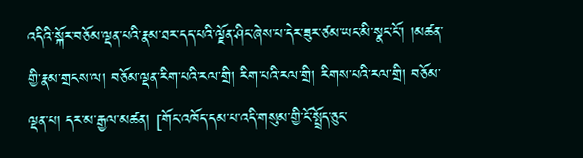འདིའི་སྐོར་བཅོམ་ལྡན་པའི་རྣམ་ཐར་དད་པའི་ལྗོན་ཤིང་ཞེས་པ་དེར་ཟུར་ཙམ་ཡང་མི་སྣང་ངོ་། །མཚན་གྱི་རྣམ་གྲངས་ལ། བཅོམ་ལྡན་རིག་པའི་རལ་གྲི། རིག་པའི་རལ་གྲི། རིགས་པའི་རལ་གྲི། བཅོམ་ལྡན་པ། དར་མ་རྒྱལ་མཚན། [གོང་འཁོད་དམ་པ་འདི་གསུམ་གྱི་ངོ་སྤྲོད་ཅུང་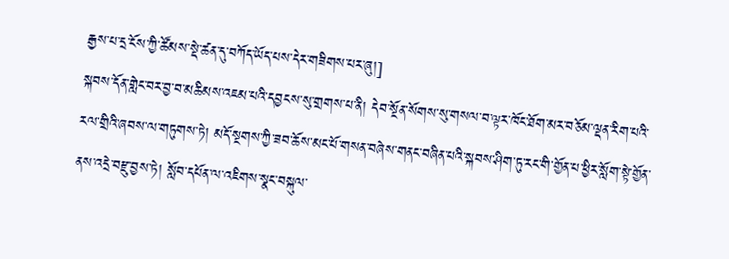རྒྱས་པ་དྲ་ངོས་ཀྱི་ཚོམས་སྡེ་ཚན་དུ་བཀོད་ཡོད་པས་དེར་གཟིགས་པར་ཞུ།]
སྐབས་དོན་གླེང་བར་བྱ་བ་མཆིམས་འཇམ་པའི་དབྱངས་སུ་གྲགས་པ་ནི། དེབ་སྔོན་སོགས་སུ་གསལ་བ་ལྟར་ཁོང་ཐོག་མར་བཅོམ་ལྡན་རིག་པའི་རལ་གྲིའི་ཞབས་ལ་གཏུགས་ཏེ། མདོ་སྔགས་ཀྱི་ཟབ་ཆོས་མང་པོ་གསན་བཞེས་གནང་བཞིན་པའི་སྐབས་ཤིག་ཏུ་རང་གི་གྱོན་པ་ཕྱིར་སློག་སྟེ་གྱོན་ནས་འདྲེ་བརྫུ་བྱས་ཏེ། སློབ་དཔོན་ལ་འཇིགས་སྣང་བསྐུལ་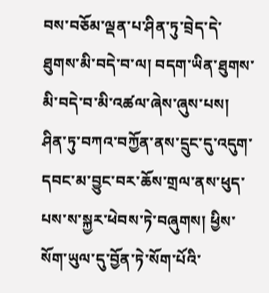བས་བཅོམ་ལྡན་པ་ཤིན་ཏུ་བྲེད་དེ་ཐུགས་མི་བདེ་བ་ལ། བདག་ཡིན་ཐུགས་མི་བདེ་བ་མི་འཚལ་ཞེས་ཞུས་པས། ཤིན་ཏུ་བཀའ་བཀྱོན་ནས་དྲུང་དུ་འདུག་དབང་མ་བྱུང་བར་ཆོས་གྲལ་ནས་ཕུད་པས་ས་སྐྱར་ཕེབས་ཏེ་བཞུགས། ཕྱིས་སོག་ཡུལ་དུ་བྱོན་ཏེ་སོག་པོའི་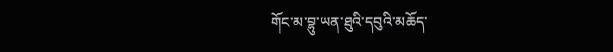གོང་མ་བྷུ་ཡན་ཐུའི་དབུའི་མཆོད་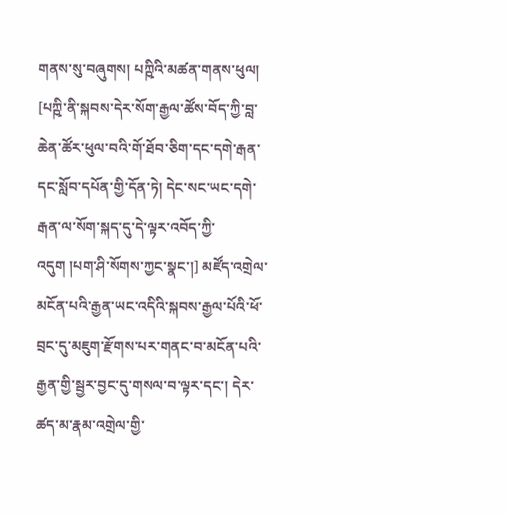གནས་སུ་བཞུགས། པཀྵིའི་མཚན་གནས་ཕུལ། [པཀྵི་ནི་སྐབས་དེར་སོག་རྒྱལ་ཚོས་བོད་ཀྱི་བླ་ཆེན་ཚོར་ཕུལ་བའི་གོ་ཐོབ་ཅིག་དང་དགེ་རྒན་དང་སློབ་དཔོན་གྱི་དོན་ཏེ། དེང་སང་ཡང་དགེ་རྒན་ལ་སོག་སྐད་དུ་དེ་ལྟར་འབོད་ཀྱི་འདུག །པག་ཤི་སོགས་ཀྱང་སྣང་།] མཛོད་འགྲེལ་མངོན་པའི་རྒྱན་ཡང་འདིའི་སྐབས་རྒྱལ་པོའི་ཕོ་བྲང་དུ་མཇུག་རྫོགས་པར་གནང་བ་མངོན་པའི་རྒྱན་གྱི་སྦྱར་བྱང་དུ་གསལ་བ་ལྟར་དང་། དེར་ཚད་མ་རྣམ་འགྲེལ་གྱི་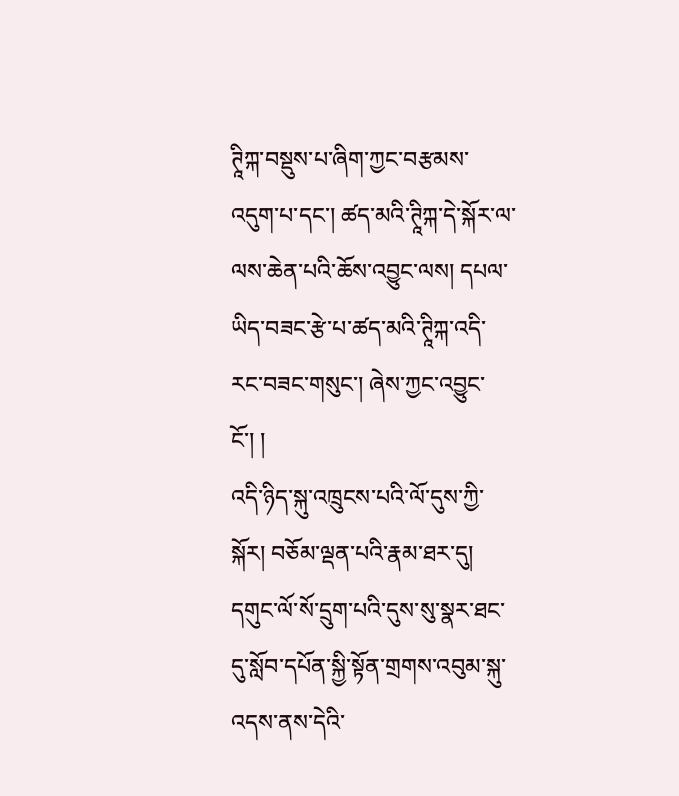ཊཱིཀྐ་བསྡུས་པ་ཞིག་ཀྱང་བརྩམས་འདུག་པ་དང་། ཚད་མའི་ཊཱིཀྐ་དེ་སྐོར་ལ་ལས་ཆེན་པའི་ཆོས་འབྱུང་ལས། དཔལ་ཡིད་བཟང་རྩེ་པ་ཚད་མའི་ཊཱིཀྐ་འདི་རང་བཟང་གསུང་། ཞེས་ཀྱང་འབྱུང་ངོ་། །
འདི་ཉིད་སྐུ་འཁྲུངས་པའི་ལོ་དུས་ཀྱི་སྐོར། བཅོམ་ལྡན་པའི་རྣམ་ཐར་དུ། དགུང་ལོ་སོ་དྲུག་པའི་དུས་སུ་སྣར་ཐང་དུ་སློབ་དཔོན་སྐྱི་སྟོན་གྲགས་འབུམ་སྐུ་འདས་ནས་དེའི་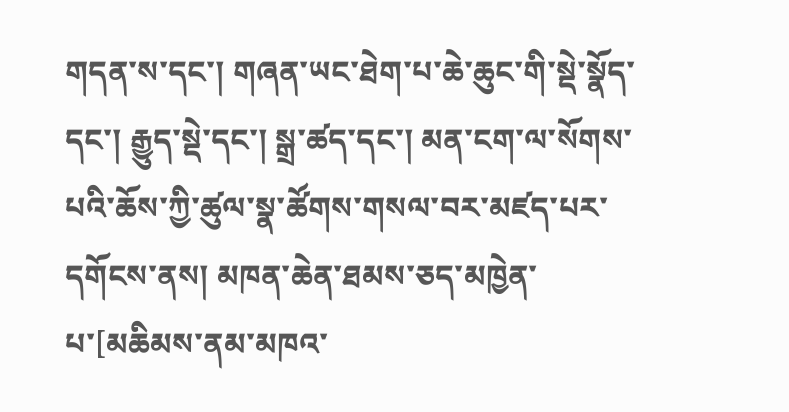གདན་ས་དང་། གཞན་ཡང་ཐེག་པ་ཆེ་ཆུང་གི་སྡེ་སྣོད་དང་། རྒྱུད་སྡེ་དང་། སྒྲ་ཚད་དང་། མན་ངག་ལ་སོགས་པའི་ཆོས་ཀྱི་ཚུལ་སྣ་ཚོགས་གསལ་བར་མཛད་པར་དགོངས་ནས། མཁན་ཆེན་ཐམས་ཅད་མཁྱེན་པ་[མཆིམས་ནམ་མཁའ་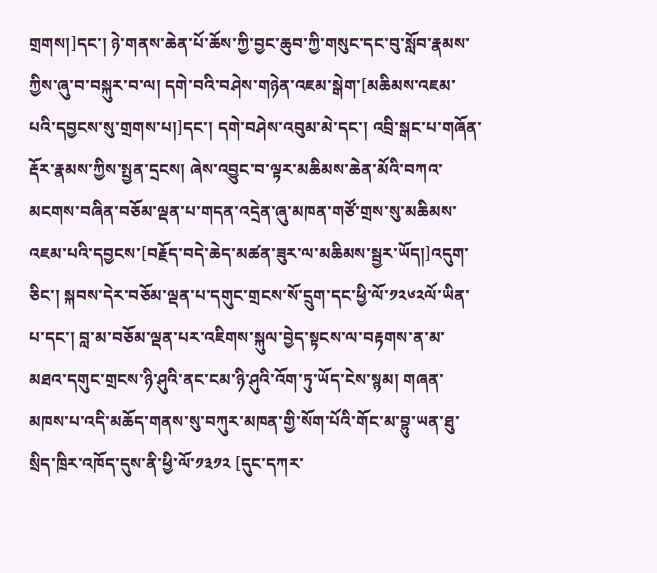གྲགས།]དང་། ཉེ་གནས་ཆེན་པོ་ཆོས་ཀྱི་བྱང་ཆུབ་ཀྱི་གསུང་དང་བུ་སློབ་རྣམས་ཀྱིས་ཞུ་བ་བསྐུར་བ་ལ། དགེ་བའི་བཤེས་གཉེན་འཇམ་སྒེག་[མཆིམས་འཇམ་པའི་དབྱངས་སུ་གྲགས་པ།]དང་། དགེ་བཤེས་འབུམ་མེ་དང་། འབྲི་སྒང་པ་གཞོན་རྡོར་རྣམས་ཀྱིས་སྤྱན་དྲངས། ཞེས་འབྱུང་བ་ལྟར་མཆིམས་ཆེན་མོའི་བཀའ་མངགས་བཞིན་བཅོམ་ལྡན་པ་གདན་འདྲེན་ཞུ་མཁན་གཙོ་གྲས་སུ་མཆིམས་འཇམ་པའི་དབྱངས་[བརྗོད་བདེ་ཆེད་མཚན་ཟུར་ལ་མཆིམས་སྦྱར་ཡོད།]འདུག་ཅིང་། སྐབས་དེར་བཅོམ་ལྡན་པ་དགུང་གྲངས་སོ་དྲུག་དང་ཕྱི་ལོ་༡༢༦༢ལོ་ཡིན་པ་དང་། བླ་མ་བཅོམ་ལྡན་པར་འཇིགས་སྐུལ་བྱེད་སྟངས་ལ་བརྟགས་ན་མ་མཐའ་དགུང་གྲངས་ཉི་ཤུའི་ནང་ངམ་ཉི་ཤུའི་འོག་ཏུ་ཡོད་ངེས་སྙམ། གཞན་མཁས་པ་འདི་མཆོད་གནས་སུ་བཀུར་མཁན་གྱི་སོག་པོའི་གོང་མ་བྷུ་ཡན་ཐུ་སྲིད་ཁྲིར་འཁོད་དུས་ནི་ཕྱི་ལོ་༡༣༡༢ [དུང་དཀར་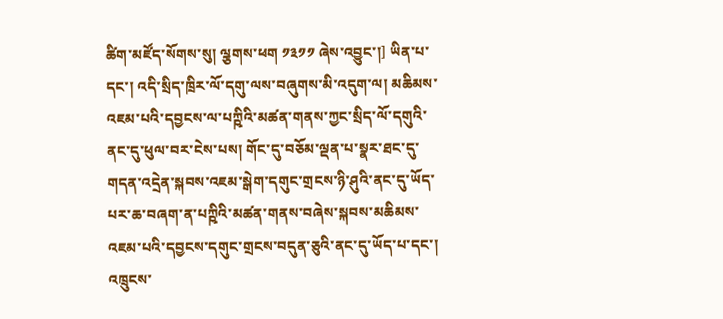ཚིག་མཛོད་སོགས་སུ། ལྕགས་ཕག ༡༣༡༡ ཞེས་འབྱུང་།] ཡིན་པ་དང་། འདི་སྲིད་ཁྲིར་ལོ་དགུ་ལས་བཞུགས་མི་འདུག་ལ། མཆིམས་འཇམ་པའི་དབྱངས་ལ་པཀྵིའི་མཚན་གནས་ཀྱང་སྲིད་ལོ་དགུའི་ནང་དུ་ཕུལ་བར་ངེས་པས། གོང་དུ་བཅོམ་ལྡན་པ་སྣར་ཐང་དུ་གདན་འདྲེན་སྐབས་འཇམ་སྒེག་དགུང་གྲངས་ཉི་ཤུའི་ནང་དུ་ཡོད་པར་ཆ་བཞག་ན་པཀྵིའི་མཚན་གནས་བཞེས་སྐབས་མཆིམས་འཇམ་པའི་དབྱངས་དགུང་གྲངས་བདུན་ཅུའི་ནང་དུ་ཡོད་པ་དང་། འཁྲུངས་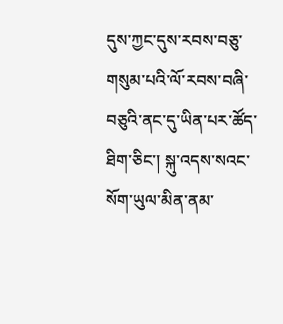དུས་ཀྱང་དུས་རབས་བཅུ་གསུམ་པའི་ལོ་རབས་བཞི་བཅུའི་ནང་དུ་ཡིན་པར་ཚོད་ཐིག་ཅིང་། སྐུ་འདས་སའང་སོག་ཡུལ་མིན་ནམ་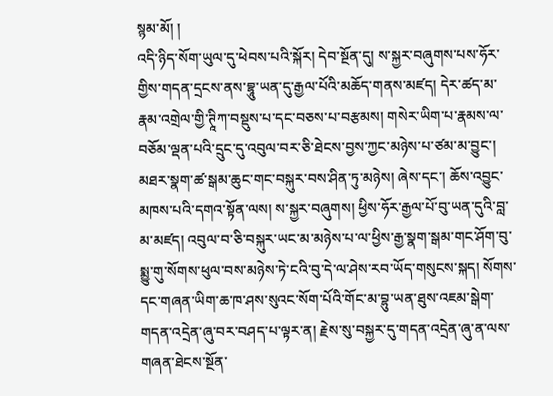སྙམ་མོ། །
འདི་ཉིད་སོག་ཡུལ་དུ་ཕེབས་པའི་སྐོར། དེབ་སྔོན་དུ། ས་སྐྱར་བཞུགས་པས་ཧོར་གྱིས་གདན་དྲངས་ནས་བྷཱུ་ཡན་དུ་རྒྱལ་པོའི་མཆོད་གནས་མཛད། དེར་ཚད་མ་རྣམ་འགྲེལ་གྱི་ཊཱིཀ་བསྡུས་པ་དང་བཅས་པ་བརྩམས། གསེར་ཡིག་པ་རྣམས་ལ་བཅོམ་ལྡན་པའི་དྲུང་དུ་འབུལ་བར་ཅི་ཐེངས་བྱས་ཀྱང་མཉེས་པ་ཙམ་མ་བྱུང་། མཐར་སྣག་ཚ་སྒམ་ཆུང་གང་བསྐུར་བས་ཤིན་ཏུ་མཉེས། ཞེས་དང་། ཆོས་འབྱུང་མཁས་པའི་དགའ་སྟོན་ལས། ས་སྐྱར་བཞུགས། ཕྱིས་ཧོར་རྒྱལ་པོ་བུ་ཡན་དུའི་བླ་མ་མཛད། འབུལ་བ་ཅི་བསྐུར་ཡང་མ་མཉེས་པ་ལ་ཕྱིས་རྒྱ་སྣག་སྒམ་གང་ཤོག་བུ་སྨྱུ་གུ་སོགས་ཕུལ་བས་མཉེས་ཏེ་ངའི་བུ་དེ་ལ་ཤེས་རབ་ཡོད་གསུངས་སྐད། སོགས་དང་གཞན་ཡིག་ཆ་ཁ་ཤས་སུའང་སོག་པོའི་གོང་མ་བྷུ་ཡན་ཐུས་འཇམ་སྒེག་གདན་འདྲེན་ཞུ་བར་བཤད་པ་ལྟར་ན། རྗེས་སུ་བསྐྱར་དུ་གདན་འདྲེན་ཞུ་ན་ལས་གཞན་ཐེངས་སྔོན་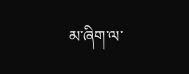མ་ཞིག་ལ་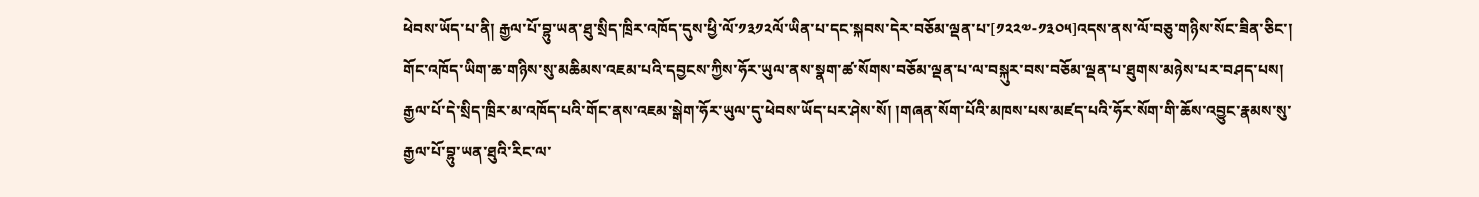ཕེབས་ཡོད་པ་ནི། རྒྱལ་པོ་བྷུ་ཡན་ཐུ་སྲིད་ཁྲིར་འཁོད་དུས་ཕྱི་ལོ་༡༣༡༢ལོ་ཡིན་པ་དང་སྐབས་དེར་བཅོམ་ལྡན་པ་[༡༢༢༧-༡༣༠༥]འདས་ནས་ལོ་བཅུ་གཉིས་སོང་ཟིན་ཅིང་། གོང་འཁོད་ཡིག་ཆ་གཉིས་སུ་མཆིམས་འཇམ་པའི་དབྱངས་ཀྱིས་ཧོར་ཡུལ་ནས་སྣག་ཚ་སོགས་བཅོམ་ལྡན་པ་ལ་བསྐུར་བས་བཅོམ་ལྡན་པ་ཐུགས་མཉེས་པར་བཤད་པས། རྒྱལ་པོ་དེ་སྲིད་ཁྲིར་མ་འཁོད་པའི་གོང་ནས་འཇམ་སྒེག་ཧོར་ཡུལ་དུ་ཕེབས་ཡོད་པར་ཤེས་སོ། །གཞན་སོག་པོའི་མཁས་པས་མཛད་པའི་ཧོར་སོག་གི་ཆོས་འབྱུང་རྣམས་སུ་རྒྱལ་པོ་བྷུ་ཡན་ཐུའི་རིང་ལ་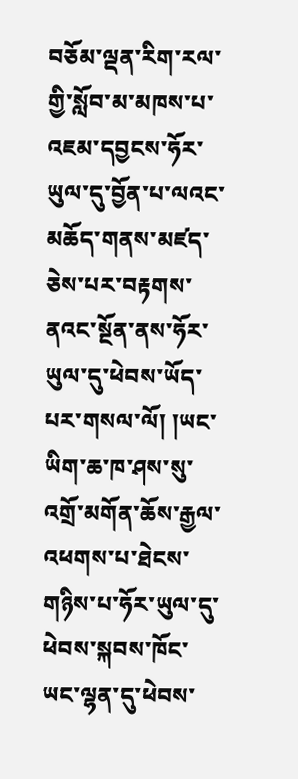བཅོམ་ལྡན་རིག་རལ་གྱི་སློབ་མ་མཁས་པ་འཇམ་དབྱངས་ཧོར་ཡུལ་དུ་བྱོན་པ་ལའང་མཆོད་གནས་མཛད་ཅེས་པར་བརྟགས་ནའང་སྔོན་ནས་ཧོར་ཡུལ་དུ་ཕེབས་ཡོད་པར་གསལ་ལོ། །ཡང་ཡིག་ཆ་ཁ་ཤས་སུ་འགྲོ་མགོན་ཆོས་རྒྱལ་འཕགས་པ་ཐེངས་གཉིས་པ་ཧོར་ཡུལ་དུ་ཕེབས་སྐབས་ཁོང་ཡང་ལྷན་དུ་ཕེབས་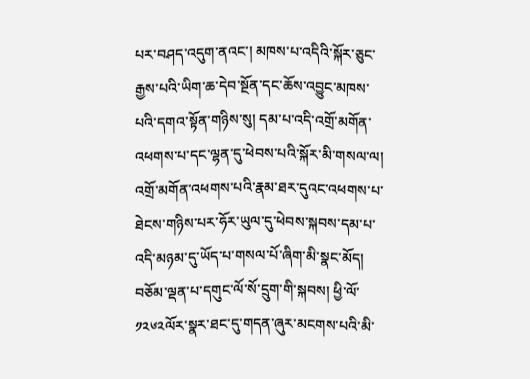པར་བཤད་འདུག་ནའང་། མཁས་པ་འདིའི་སྐོར་ཅུང་རྒྱས་པའི་ཡིག་ཆ་དེབ་སྔོན་དང་ཆོས་འབྱུང་མཁས་པའི་དགའ་སྟོན་གཉིས་སུ། དམ་པ་འདི་འགྲོ་མགོན་འཕགས་པ་དང་ལྷན་དུ་ཕེབས་པའི་སྐོར་མི་གསལ་ལ། འགྲོ་མགོན་འཕགས་པའི་རྣམ་ཐར་དུའང་འཕགས་པ་ཐེངས་གཉིས་པར་ཧོར་ཡུལ་དུ་ཕེབས་སྐབས་དམ་པ་འདི་མཉམ་དུ་ཡོད་པ་གསལ་པོ་ཞིག་མི་སྣང་མོད། བཅོམ་ལྡན་པ་དགུང་ལོ་སོ་དྲུག་གི་སྐབས། ཕྱི་ལོ་༡༢༦༢ལོར་སྣར་ཐང་དུ་གདན་ཞུར་མངགས་པའི་མི་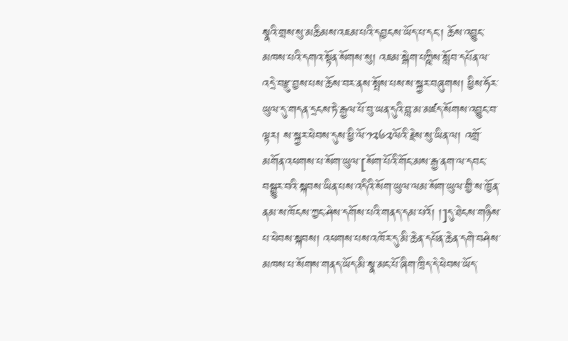སྣའི་གྲས་སུ་མཆིམས་འཇམ་པའི་དབྱངས་ཡོད་པ་དང་། ཆོས་འབྱུང་མཁས་པའི་དགའ་སྟོན་སོགས་སུ། འཇམ་སྒེག་པཀྵིས་སློབ་དཔོན་ལ་འདྲེ་བརྫུ་བྱས་པས་ཆོས་བར་ནས་སྤོས་པས་ས་སྐྱར་བཞུགས། ཕྱིས་ཧོར་ཡུལ་དུ་གདན་དྲངས་ཏེ་རྒྱལ་པོ་བུ་ཡན་དུའི་བླ་མ་མཛད་སོགས་འབྱུང་བ་ལྟར། ས་སྐྱར་ཕེབས་དུས་ཕྱི་ལོ་༡༢༦༢ལོའི་རྗེས་སུ་ཡིན་ལ། འགྲོ་མགོན་འཕགས་པ་སོག་ཡུལ་[སོག་པོའི་གོང་མས་རྒྱ་ནག་ལ་དབང་བསྒྱུར་བའི་སྐབས་ཡིན་པས་འདིའི་སོག་ཡུལ་ལམ་སོག་ཡུལ་གྱི་ས་ཁྱོན་ནམ་ས་ཁོངས་ཀྱང་ཤེས་དགོས་པའི་གནད་དམ་པའོ། །]དུ་ཐེངས་གཉིས་པ་ཕེབས་སྐབས། འཕགས་པས་འཁོར་དུ་མི་ཆེན་དཔོན་ཆེན་དགེ་བཤེས་མཁས་པ་སོགས་གནད་ཡོད་མི་སྣ་མང་པོ་ཞིག་ཁྲིད་དེ་ཕེབས་ཡོད་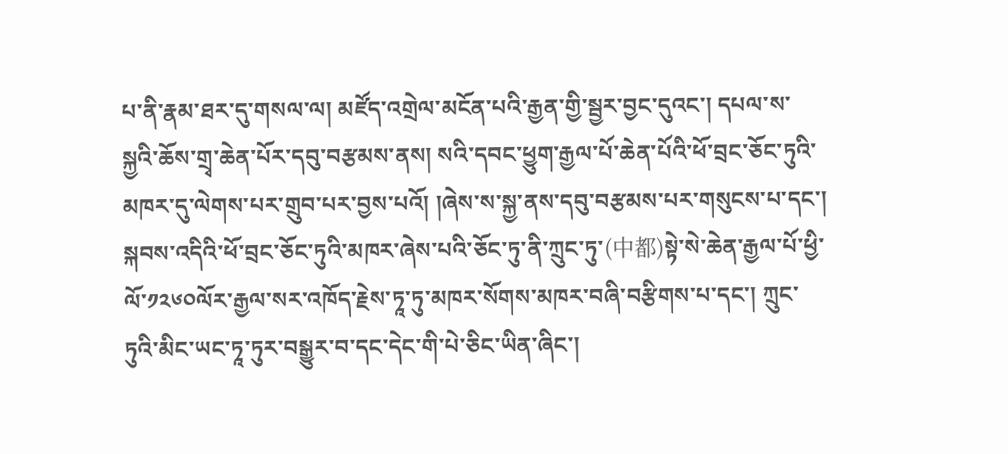པ་ནི་རྣམ་ཐར་དུ་གསལ་ལ། མཛོད་འགྲེལ་མངོན་པའི་རྒྱན་གྱི་སྦྱར་བྱང་དུའང་། དཔལ་ས་སྐྱའི་ཆོས་གྲྭ་ཆེན་པོར་དབུ་བརྩམས་ནས། སའི་དབང་ཕྱུག་རྒྱལ་པོ་ཆེན་པོའི་ཕོ་བྲང་ཅོང་ཏུའི་མཁར་དུ་ལེགས་པར་གྲུབ་པར་བྱས་པའོ། །ཞེས་ས་སྐྱ་ནས་དབུ་བརྩམས་པར་གསུངས་པ་དང་། སྐབས་འདིའི་ཕོ་བྲང་ཅོང་ཏུའི་མཁར་ཞེས་པའི་ཅོང་ཏུ་ནི་ཀྲུང་ཏུ་(中都)སྟེ་སེ་ཆེན་རྒྱལ་པོ་ཕྱི་ལོ་༡༢༦༠ལོར་རྒྱལ་སར་འཁོད་རྗེས་ཏཱ་ཏུ་མཁར་སོགས་མཁར་བཞི་བརྩིགས་པ་དང་། ཀྲུང་ཏུའི་མིང་ཡང་ཏཱ་ཏུར་བསྒྱུར་བ་དང་དེང་གི་པེ་ཅིང་ཡིན་ཞིང་།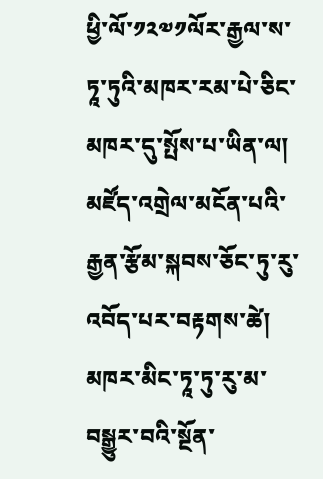ཕྱི་ལོ་༡༢༧༡ལོར་རྒྱལ་ས་ཏཱ་ཏུའི་མཁར་རམ་པེ་ཅིང་མཁར་དུ་སྤོས་པ་ཡིན་ལ། མཛོད་འགྲེལ་མངོན་པའི་རྒྱན་རྩོམ་སྐབས་ཅོང་ཏུ་རུ་འབོད་པར་བརྟགས་ཚེ། མཁར་མིང་ཏཱ་ཏུ་རུ་མ་བསྒྱུར་བའི་སྔོན་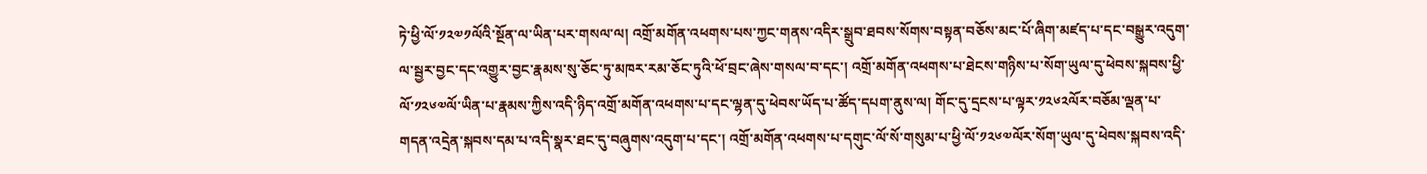ཏེ་ཕྱི་ལོ་༡༢༧༡ལོའི་སྔོན་ལ་ཡིན་པར་གསལ་ལ། འགྲོ་མགོན་འཕགས་པས་ཀྱང་གནས་འདིར་སྒྲུབ་ཐབས་སོགས་བསྟན་བཅོས་མང་པོ་ཞིག་མཛད་པ་དང་བསྒྱུར་འདུག་ལ་སྦྱར་བྱང་དང་འགྱུར་བྱང་རྣམས་སུ་ཅོང་ཏུ་མཁར་རམ་ཅོང་ཏུའི་ཕོ་བྲང་ཞེས་གསལ་བ་དང་། འགྲོ་མགོན་འཕགས་པ་ཐེངས་གཉིས་པ་སོག་ཡུལ་དུ་ཕེབས་སྐབས་ཕྱི་ལོ་༡༢༦༧ལོ་ཡིན་པ་རྣམས་ཀྱིས་འདི་ཉིད་འགྲོ་མགོན་འཕགས་པ་དང་ལྷན་དུ་ཕེབས་ཡོད་པ་ཚོད་དཔག་ནུས་ལ། གོང་དུ་དྲངས་པ་ལྟར་༡༢༦༢ལོར་བཅོམ་ལྡན་པ་གདན་འདྲེན་སྐབས་དམ་པ་འདི་སྣར་ཐང་དུ་བཞུགས་འདུག་པ་དང་། འགྲོ་མགོན་འཕགས་པ་དགུང་ལོ་སོ་གསུམ་པ་ཕྱི་ལོ་༡༢༦༧ལོར་སོག་ཡུལ་དུ་ཕེབས་སྐབས་འདི་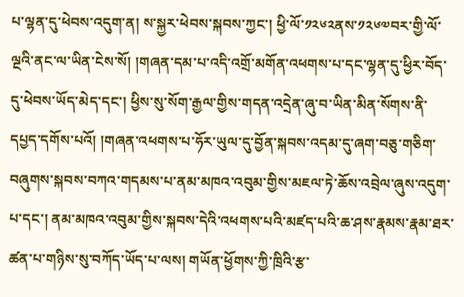པ་ལྷན་དུ་ཕེབས་འདུག་ན། ས་སྐྱར་ཕེབས་སྐབས་ཀྱང་། ཕྱི་ལོ་༡༢༦༢ནས་༡༢༦༧བར་གྱི་ལོ་ལྔའི་ནང་ལ་ཡིན་ངེས་སོ། །གཞན་དམ་པ་འདི་འགྲོ་མགོན་འཕགས་པ་དང་ལྷན་དུ་ཕྱིར་བོད་དུ་ཕེབས་ཡོད་མེད་དང་། ཕྱིས་སུ་སོག་རྒྱལ་གྱིས་གདན་འདྲེན་ཞུ་བ་ཡིན་མིན་སོགས་ནི་དཔྱད་དགོས་པའོ། །གཞན་འཕགས་པ་ཧོར་ཡུལ་དུ་བྱོན་སྐབས་འདམ་དུ་ཞག་བཅུ་གཅིག་བཞུགས་སྐབས་བཀའ་གདམས་པ་ནམ་མཁའ་འབུམ་གྱིས་མཇལ་ཏེ་ཆོས་འབྲེལ་ཞུས་འདུག་པ་དང་། ནམ་མཁའ་འབུམ་གྱིས་སྐབས་དེའི་འཕགས་པའི་མཛད་པའི་ཆ་ཤས་རྣམས་རྣམ་ཐར་ཚན་པ་གཉིས་སུ་བཀོད་ཡོད་པ་ལས། གཡོན་ཕྱོགས་ཀྱི་ཁྲིའི་རྩ་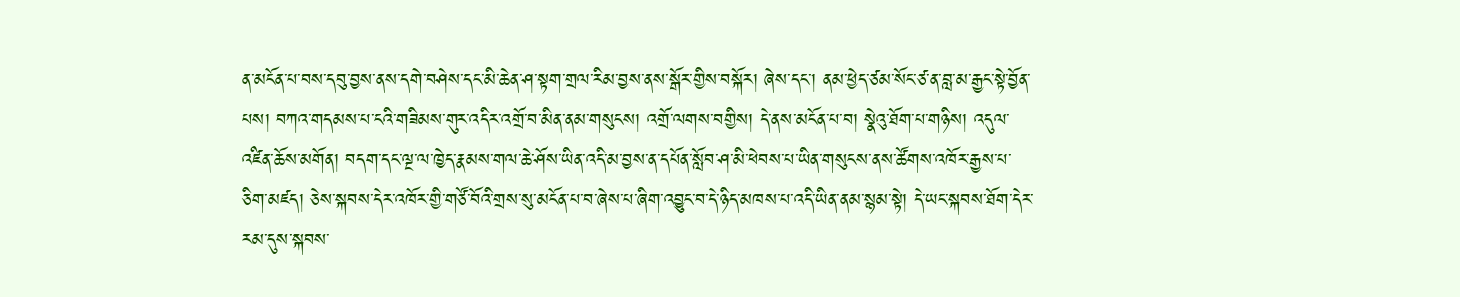ན་མངོན་པ་བས་དབུ་བྱས་ནས་དགེ་བཤེས་དང་མི་ཆེན་ཤ་སྟག་གྲལ་རིམ་བྱས་ནས་སྒོར་གྱིས་བསྐོར། ཞེས་དང་། ནམ་ཕྱེད་ཙམ་སོང་ཙ་ན་བླ་མ་རྒྱང་སྟེ་བྱོན་པས། བཀའ་གདམས་པ་ངའི་གཟིམས་གུར་འདིར་འགྲོ་བ་མིན་ནམ་གསུངས། འགྲོ་ལགས་བགྱིས། དེ་ནས་མངོན་པ་བ། སྣེའུ་ཐོག་པ་གཉིས། འདུལ་འཛིན་ཆོས་མགོན། བདག་དང་ལྔ་ལ་ཁྱེད་རྣམས་གལ་ཆེ་ཤོས་ཡིན་འདི་མ་བྱས་ན་དཔོན་སློབ་ཤ་མི་ཕེབས་པ་ཡིན་གསུངས་ནས་ཚོགས་འཁོར་རྒྱས་པ་ཅིག་མཛད། ཅེས་སྐབས་དེར་འཁོར་གྱི་གཙོ་བོའི་གྲས་སུ་མངོན་པ་བ་ཞེས་པ་ཞིག་འབྱུང་བ་དེ་ཉིད་མཁས་པ་འདི་ཡིན་ནམ་སྙམ་སྟེ། དེ་ཡང་སྐབས་ཐོག་དེར་རམ་དུས་སྐབས་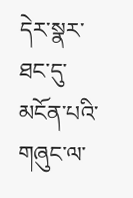དེར་སྣར་ཐང་དུ་མངོན་པའི་གཞུང་ལ་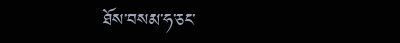ཐོས་བསམ་ཧ་ཅང་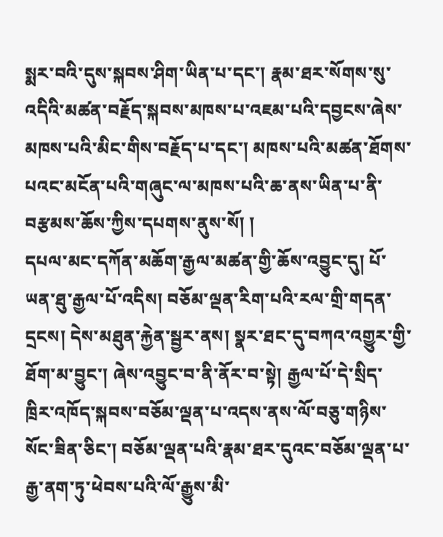སྨར་བའི་དུས་སྐབས་ཤིག་ཡིན་པ་དང་། རྣམ་ཐར་སོགས་སུ་འདིའི་མཚན་བརྗོད་སྐབས་མཁས་པ་འཇམ་པའི་དབྱངས་ཞེས་མཁས་པའི་མིང་གིས་བརྗོད་པ་དང་། མཁས་པའི་མཚན་ཐོགས་པའང་མངོན་པའི་གཞུང་ལ་མཁས་པའི་ཆ་ནས་ཡིན་པ་ནི་བརྩམས་ཆོས་ཀྱིས་དཔགས་ནུས་སོ། །
དཔལ་མང་དཀོན་མཆོག་རྒྱལ་མཚན་གྱི་ཆོས་འབྱུང་དུ། པོ་ཡན་ཐུ་རྒྱལ་པོ་འདིས། བཅོམ་ལྡན་རིག་པའི་རལ་གྲི་གདན་དྲངས། དེས་མཐུན་རྐྱེན་སྦྱར་ནས། སྣར་ཐང་དུ་བཀའ་འགྱུར་གྱི་ཐོག་མ་བྱུང་། ཞེས་འབྱུང་བ་ནི་ནོར་བ་སྟེ། རྒྱལ་པོ་དེ་སྲིད་ཁྲིར་འཁོད་སྐབས་བཅོམ་ལྡན་པ་འདས་ནས་ལོ་བཅུ་གཉིས་སོང་ཟིན་ཅིང་། བཅོམ་ལྡན་པའི་རྣམ་ཐར་དུའང་བཅོམ་ལྡན་པ་རྒྱ་ནག་ཏུ་ཕེབས་པའི་ལོ་རྒྱུས་མི་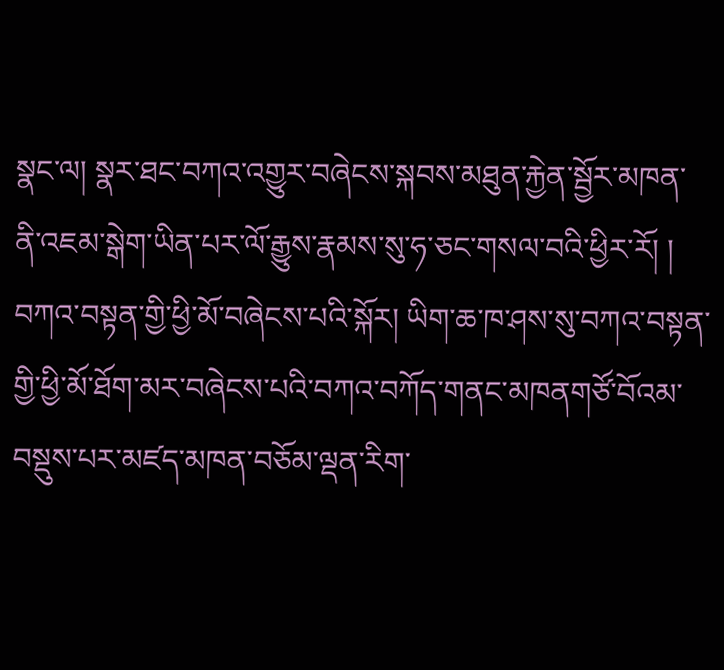སྣང་ལ། སྣར་ཐང་བཀའ་འགྱུར་བཞེངས་སྐབས་མཐུན་རྐྱེན་སྦྱོར་མཁན་ནི་འཇམ་སྒེག་ཡིན་པར་ལོ་རྒྱུས་རྣམས་སུ་ཧ་ཅང་གསལ་བའི་ཕྱིར་རོ། །
བཀའ་བསྟན་གྱི་ཕྱི་མོ་བཞེངས་པའི་སྐོར། ཡིག་ཆ་ཁ་ཤས་སུ་བཀའ་བསྟན་གྱི་ཕྱི་མོ་ཐོག་མར་བཞེངས་པའི་བཀའ་བཀོད་གནང་མཁནགཙོ་བོའམ་བསྡུས་པར་མཛད་མཁན་བཅོམ་ལྡན་རིག་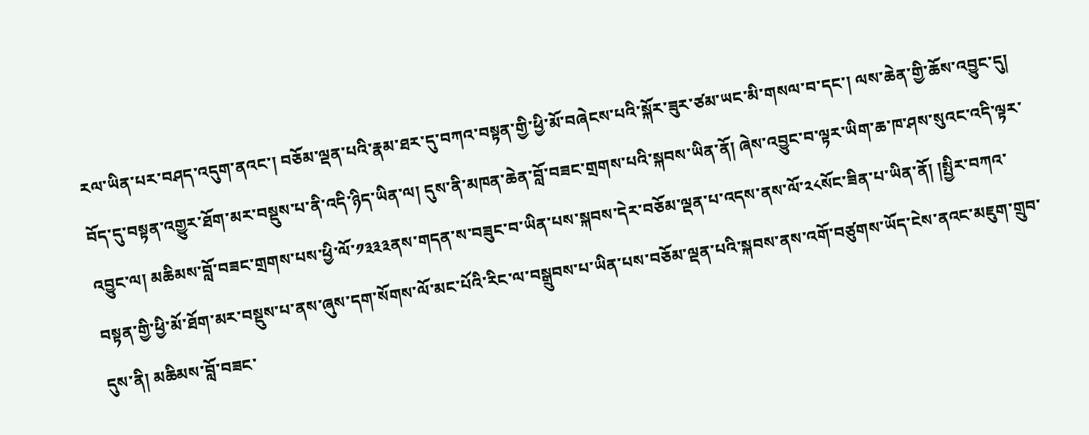རལ་ཡིན་པར་བཤད་འདུག་ནའང་། བཅོམ་ལྡན་པའི་རྣམ་ཐར་དུ་བཀའ་བསྟན་གྱི་ཕྱི་མོ་བཞེངས་པའི་སྐོར་ཟུར་ཙམ་ཡང་མི་གསལ་བ་དང་། ལས་ཆེན་གྱི་ཆོས་འབྱུང་དུ། བོད་དུ་བསྟན་འགྱུར་ཐོག་མར་བསྡུས་པ་ནི་འདི་ཉིད་ཡིན་ལ། དུས་ནི་མཁན་ཆེན་བློ་བཟང་གྲགས་པའི་སྐབས་ཡིན་ནོ། ཞེས་འབྱུང་བ་ལྟར་ཡིག་ཆ་ཁ་ཤས་སུའང་འདི་ལྟར་འབྱུང་ལ། མཆིམས་བློ་བཟང་གྲགས་པས་ཕྱི་ལོ་༡༣༣༣ནས་གདན་ས་བཟུང་བ་ཡིན་པས་སྐབས་དེར་བཅོམ་ལྡན་པ་འདས་ནས་ལོ་༢༨སོང་ཟིན་པ་ཡིན་ནོ། །སྤྱིར་བཀའ་བསྟན་གྱི་ཕྱི་མོ་ཐོག་མར་བསྡུས་པ་ནས་ཞུས་དག་སོགས་ལོ་མང་པོའི་རིང་ལ་བསྒྲུབས་པ་ཡིན་པས་བཅོམ་ལྡན་པའི་སྐབས་ནས་འགོ་བཙུགས་ཡོད་ངེས་ནའང་མཇུག་གྲུབ་དུས་ནི། མཆིམས་བློ་བཟང་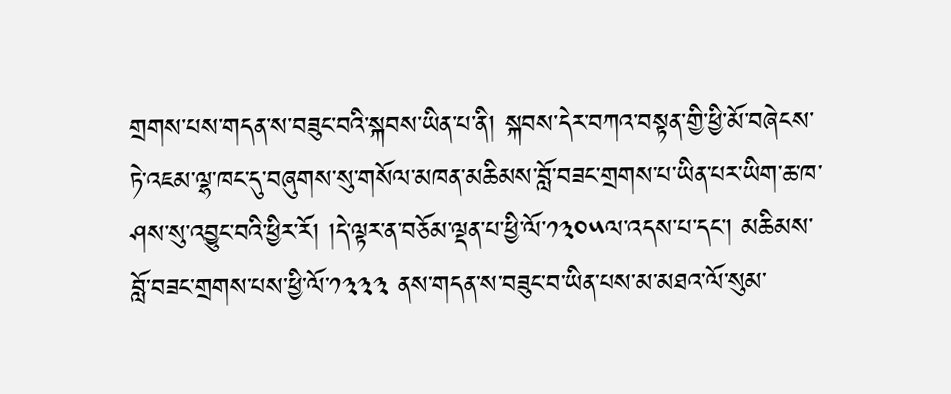གྲགས་པས་གདན་ས་བཟུང་བའི་སྐབས་ཡིན་པ་ནི། སྐབས་དེར་བཀའ་བསྟན་གྱི་ཕྱི་མོ་བཞེངས་ཏེ་འཇམ་ལྷ་ཁང་དུ་བཞུགས་སུ་གསོལ་མཁན་མཆིམས་བློ་བཟང་གྲགས་པ་ཡིན་པར་ཡིག་ཆ་ཁ་ཤས་སུ་འབྱུང་བའི་ཕྱིར་རོ། །དེ་ལྟར་ན་བཅོམ་ལྡན་པ་ཕྱི་ལོ་༡༣༠༥ལ་འདས་པ་དང་། མཆིམས་བློ་བཟང་གྲགས་པས་ཕྱི་ལོ་༡༣༣༣ ནས་གདན་ས་བཟུང་བ་ཡིན་པས་མ་མཐའ་ལོ་སུམ་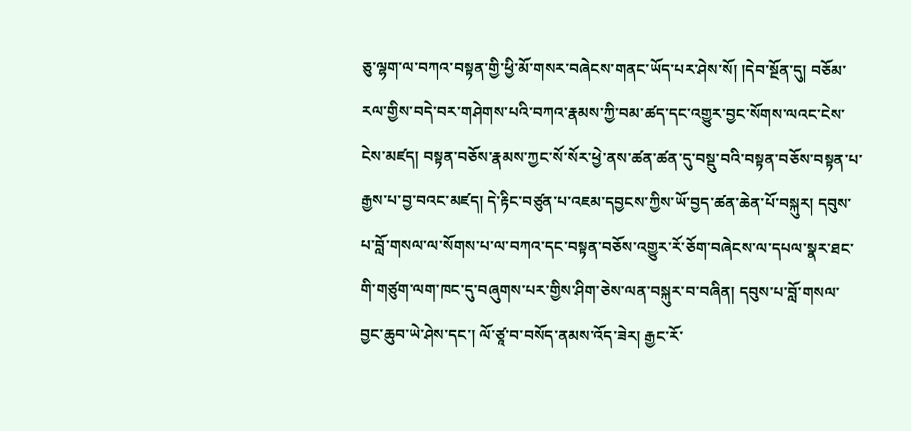ཅུ་ལྷག་ལ་བཀའ་བསྟན་གྱི་ཕྱི་མོ་གསར་བཞེངས་གནང་ཡོད་པར་ཤེས་སོ། །དེབ་སྔོན་དུ། བཅོམ་རལ་གྱིས་བདེ་བར་གཤེགས་པའི་བཀའ་རྣམས་ཀྱི་བམ་ཚད་དང་འགྱུར་བྱང་སོགས་ལའང་ངེས་ངེས་མཛད། བསྟན་བཅོས་རྣམས་ཀྱང་སོ་སོར་ཕྱེ་ནས་ཚན་ཚན་དུ་བསྡུ་བའི་བསྟན་བཅོས་བསྟན་པ་རྒྱས་པ་བྱ་བའང་མཛད། དེ་རྟིང་བཙུན་པ་འཇམ་དབྱངས་ཀྱིས་ཡོ་བྱད་ཚན་ཆེན་པོ་བསྐུར། དབུས་པ་བློ་གསལ་ལ་སོགས་པ་ལ་བཀའ་དང་བསྟན་བཅོས་འགྱུར་རོ་ཅོག་བཞེངས་ལ་དཔལ་སྣར་ཐང་གི་གཙུག་ལག་ཁང་དུ་བཞུགས་པར་གྱིས་ཤིག་ཅེས་ལན་བསྐུར་བ་བཞིན། དབུས་པ་བློ་གསལ་བྱང་ཆུབ་ཡེ་ཤེས་དང་། ལོ་ཙཱ་བ་བསོད་ནམས་འོད་ཟེར། རྒྱང་རོ་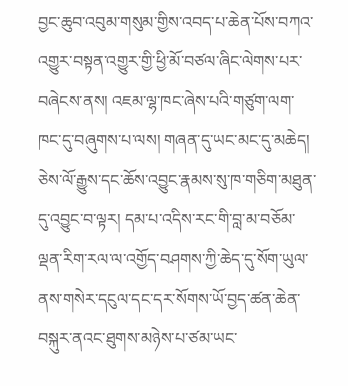བྱང་ཆུབ་འབུམ་གསུམ་གྱིས་འབད་པ་ཆེན་པོས་བཀའ་འགྱུར་བསྟན་འགྱུར་གྱི་ཕྱི་མོ་བཙལ་ཞིང་ལེགས་པར་བཞེངས་ནས། འཇམ་ལྷ་ཁང་ཞེས་པའི་གཙུག་ལག་ཁང་དུ་བཞུགས་པ་ལས། གཞན་དུ་ཡང་མང་དུ་མཆེད། ཅེས་ལོ་རྒྱུས་དང་ཆོས་འབྱུང་རྣམས་སུ་ཁ་གཅིག་མཐུན་དུ་འབྱུང་བ་ལྟར། དམ་པ་འདིས་རང་གི་བླ་མ་བཅོམ་ལྡན་རིག་རལ་ལ་འགྱོད་བཤགས་ཀྱི་ཆེད་དུ་སོག་ཡུལ་ནས་གསེར་དངུལ་དང་དར་སོགས་ཡོ་བྱད་ཚན་ཆེན་བསྐུར་ནའང་ཐུགས་མཉེས་པ་ཙམ་ཡང་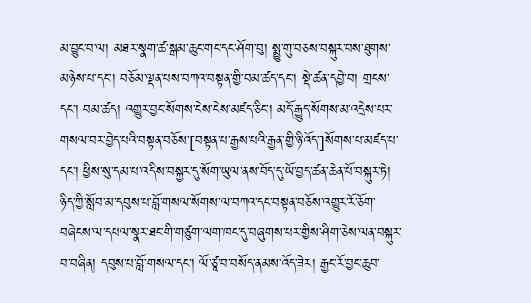མ་བྱུང་བ་ལ། མཐར་སྣག་ཚ་སྒམ་ཆུང་གང་དང་ཤོག་བུ། སྨྱུ་གུ་བཅས་བསྐུར་བས་ཐུགས་མཉེས་པ་དང་། བཅོམ་ལྡན་པས་བཀའ་བསྟན་གྱི་བམ་ཚད་དང་། སྡེ་ཚན་དབྱེ་བ། གྲངས་དང་། བམ་ཚད། འགྱུར་བྱང་སོགས་ངེས་ངེས་མཛད་ཅིང་། མདོ་རྒྱུད་སོགས་མ་འདྲེས་པར་གསལ་བར་བྱེད་པའི་བསྟན་བཅོས་[བསྟན་པ་རྒྱས་པའི་རྒྱན་གྱི་ཉི་འོད་]སོགས་པ་མཛད་པ་དང་། ཕྱིས་སུ་དམ་པ་འདིས་བསྐྱར་དུ་སོག་ཡུལ་ནས་བོད་དུ་ཡོ་བྱད་ཚན་ཆེན་པོ་བསྐུར་ཏེ། ཉིད་ཀྱི་སློབ་མ་དབུས་པ་བློ་གསལ་སོགས་ལ་བཀའ་དང་བསྟན་བཅོས་འགྱུར་རོ་ཅོག་བཞེངས་ལ་དཔལ་སྣར་ཐང་གི་གཙུག་ལག་ཁང་དུ་བཞུགས་པར་གྱིས་ཤིག་ཅེས་ལན་བསྐུར་བ་བཞིན། དབུས་པ་བློ་གསལ་དང་། ལོ་ཙཱ་བ་བསོད་ནམས་འོད་ཟེར། རྒྱང་རོ་བྱང་ཆུབ་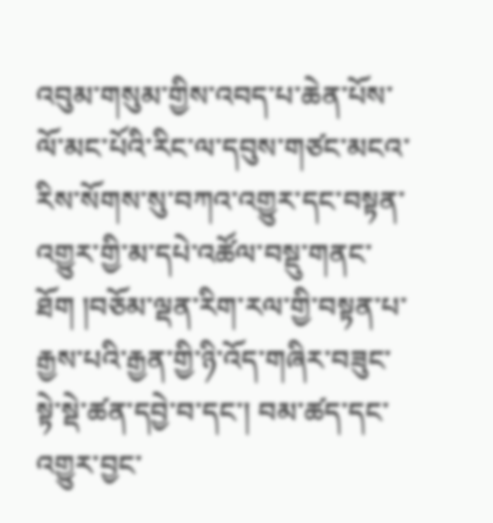འབུམ་གསུམ་གྱིས་འབད་པ་ཆེན་པོས་ལོ་མང་པོའི་རིང་ལ་དབུས་གཙང་མངའ་རིས་སོགས་སུ་བཀའ་འགྱུར་དང་བསྟན་འགྱུར་གྱི་མ་དཔེ་འཚོལ་བསྡུ་གནང་ཐོག །བཅོམ་ལྡན་རིག་རལ་གྱི་བསྟན་པ་རྒྱས་པའི་རྒྱན་གྱི་ཉི་འོད་གཞིར་བཟུང་སྟེ་སྡེ་ཚན་དབྱེ་བ་དང་། བམ་ཚད་དང་འགྱུར་བྱང་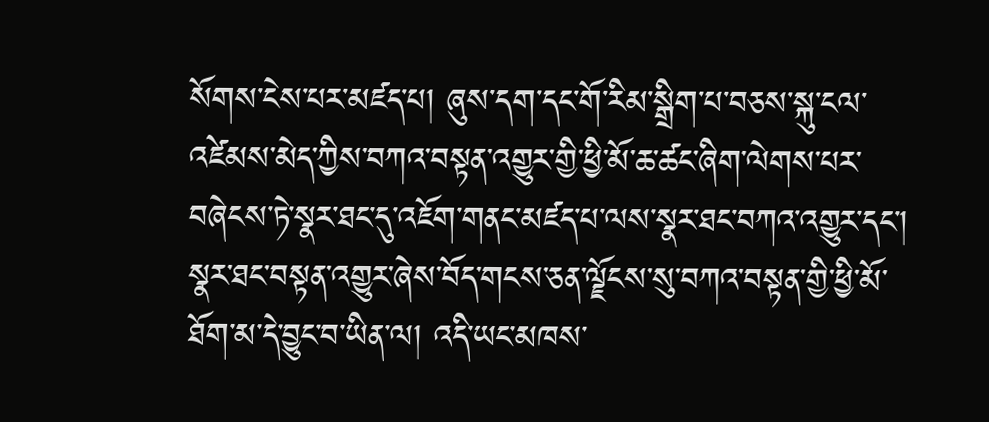སོགས་ངེས་པར་མཛད་པ། ཞུས་དག་དང་གོ་རིམ་སྒྲིག་པ་བཅས་སྐུ་ངལ་འཛེམས་མེད་ཀྱིས་བཀའ་བསྟན་འགྱུར་གྱི་ཕྱི་མོ་ཆ་ཚང་ཞིག་ལེགས་པར་བཞེངས་ཏེ་སྣར་ཐང་དུ་འཇོག་གནང་མཛད་པ་ལས་སྣར་ཐང་བཀའ་འགྱུར་དང་། སྣར་ཐང་བསྟན་འགྱུར་ཞེས་བོད་གངས་ཅན་ལྗོངས་སུ་བཀའ་བསྟན་གྱི་ཕྱི་མོ་ཐོག་མ་དེ་བྱུང་བ་ཡིན་ལ། འདི་ཡང་མཁས་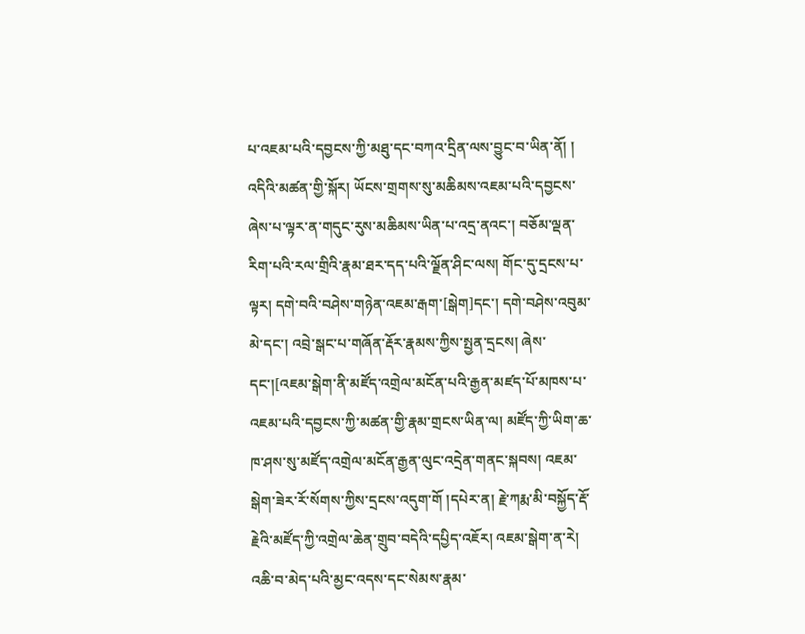པ་འཇམ་པའི་དབྱངས་ཀྱི་མཐུ་དང་བཀའ་དྲིན་ལས་བྱུང་བ་ཡིན་ནོ། །
འདིའི་མཚན་གྱི་སྐོར། ཡོངས་གྲགས་སུ་མཆིམས་འཇམ་པའི་དབྱངས་ཞེས་པ་ལྟར་ན་གདུང་རུས་མཆིམས་ཡིན་པ་འདྲ་ནའང་། བཅོམ་ལྡན་རིག་པའི་རལ་གྲིའི་རྣམ་ཐར་དད་པའི་ལྗོན་ཤིང་ལས། གོང་དུ་དྲངས་པ་ལྟར། དགེ་བའི་བཤེས་གཉེན་འཇམ་རྒག་[སྒེག]དང་། དགེ་བཤེས་འབུམ་མེ་དང་། འབྲེ་སྒང་པ་གཞོན་རྡོར་རྣམས་ཀྱིས་སྤྱན་དྲངས། ཞེས་དང་།[འཇམ་སྒེག་ནི་མཛོད་འགྲེལ་མངོན་པའི་རྒྱན་མཛད་པོ་མཁས་པ་འཇམ་པའི་དབྱངས་ཀྱི་མཚན་གྱི་རྣམ་གྲངས་ཡིན་ལ། མཛོད་ཀྱི་ཡིག་ཆ་ཁ་ཤས་སུ་མཛོད་འགྲེལ་མངོན་རྒྱན་ལུང་འདྲེན་གནང་སྐབས། འཇམ་སྒེག་ཟེར་རོ་སོགས་ཀྱིས་དྲངས་འདུག་གོ །དཔེར་ན། རྗེ་ཀརྨ་མི་བསྐྱོད་རྡོ་རྗེའི་མཛོད་ཀྱི་འགྲེལ་ཆེན་གྲུབ་བདེའི་དཔྱིད་འཇོར། འཇམ་སྒེག་ན་རེ། འཆི་བ་མེད་པའི་མྱང་འདས་དང་སེམས་རྣམ་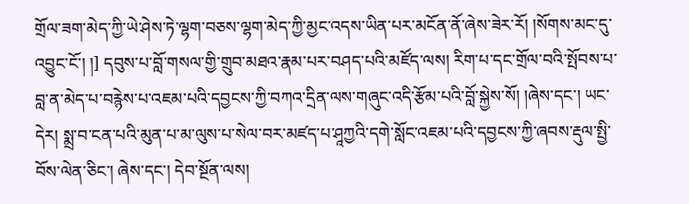གྲོལ་ཟག་མེད་ཀྱི་ཡེ་ཤེས་ཏེ་ལྷག་བཅས་ལྷག་མེད་ཀྱི་མྱང་འདས་ཡིན་པར་མངོན་ནོ་ཞེས་ཟེར་རོ། །སོགས་མང་དུ་འབྱུང་ངོ་། །] དབུས་པ་བློ་གསལ་གྱི་གྲུབ་མཐའ་རྣམ་པར་བཤད་པའི་མཛོད་ལས། རིག་པ་དང་གྲོལ་བའི་སྤོབས་པ་བླ་ན་མེད་པ་བརྙེས་པ་འཇམ་པའི་དབྱངས་ཀྱི་བཀའ་དྲིན་ལས་གཞུང་འདི་རྩོམ་པའི་བློ་སྐྱེས་སོ། །ཞེས་དང་། ཡང་དེར། སྨྲ་བ་ངན་པའི་མུན་པ་མ་ལུས་པ་སེལ་བར་མཛད་པ་ཤཱཀྱའི་དགེ་སློང་འཇམ་པའི་དབྱངས་ཀྱི་ཞབས་རྡུལ་སྤྱི་བོས་ལེན་ཅིང་། ཞེས་དང་། དེབ་སྔོན་ལས།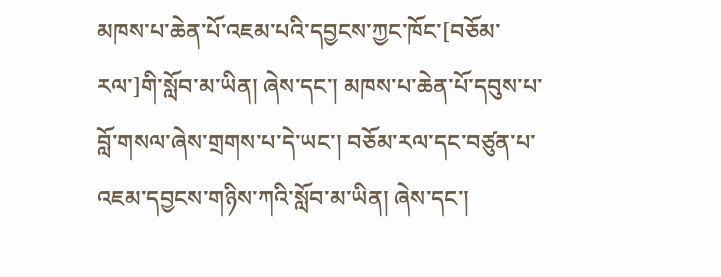མཁས་པ་ཆེན་པོ་འཇམ་པའི་དབྱངས་ཀྱང་ཁོང་[བཅོམ་རལ་]གི་སློབ་མ་ཡིན། ཞེས་དང་། མཁས་པ་ཆེན་པོ་དབུས་པ་བློ་གསལ་ཞེས་གྲགས་པ་དེ་ཡང་། བཅོམ་རལ་དང་བཙུན་པ་འཇམ་དབྱངས་གཉིས་ཀའི་སློབ་མ་ཡིན། ཞེས་དང་།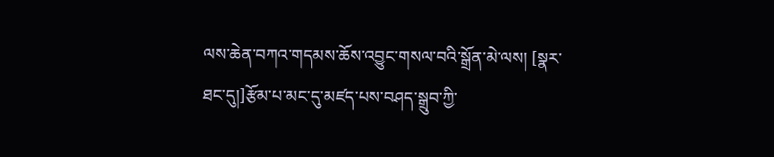ལས་ཆེན་བཀའ་གདམས་ཆོས་འབྱུང་གསལ་བའི་སྒྲོན་མེ་ལས། [སྣར་ཐང་དུ།]རྩོམ་པ་མང་དུ་མཛད་པས་བཤད་སྒྲུབ་ཀྱི་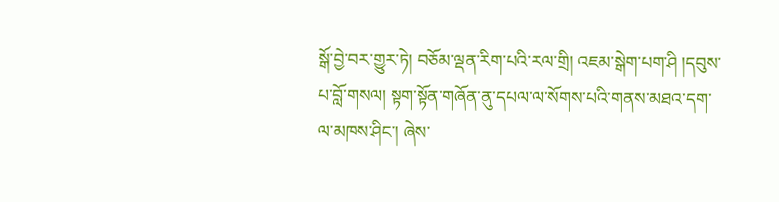སྒོ་བྱེ་བར་གྱུར་ཏེ། བཅོམ་ལྡན་རིག་པའི་རལ་གྲི། འཇམ་སྒེག་པག་ཤི །དབུས་པ་བློ་གསལ། སྟག་སྟོན་གཞོན་ནུ་དཔལ་ལ་སོགས་པའི་གནས་མཐའ་དག་ལ་མཁས་ཤིང་། ཞེས་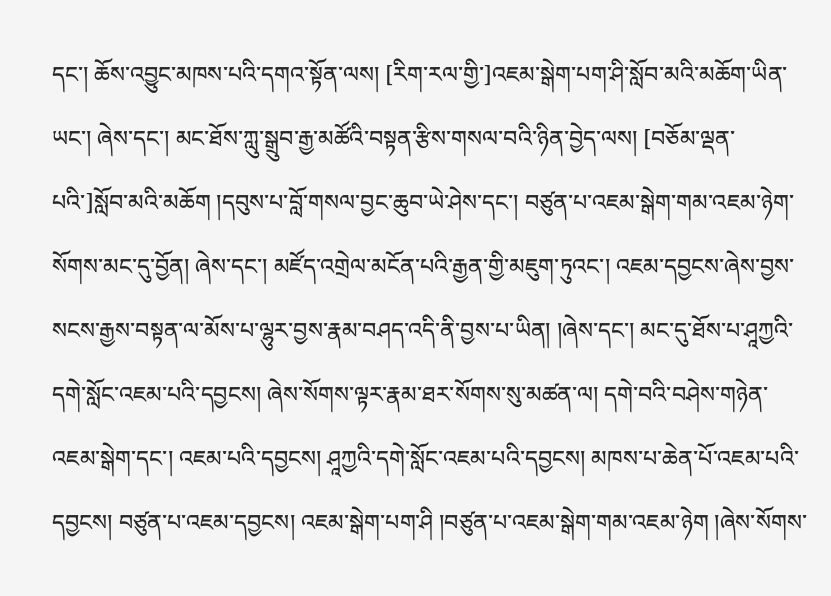དང་། ཆོས་འབྱུང་མཁས་པའི་དགའ་སྟོན་ལས། [རིག་རལ་གྱི་]འཇམ་སྒེག་པག་ཤི་སློབ་མའི་མཆོག་ཡིན་ཡང་། ཞེས་དང་། མང་ཐོས་ཀླུ་སྒྲུབ་རྒྱ་མཚོའི་བསྟན་རྩིས་གསལ་བའི་ཉིན་བྱེད་ལས། [བཅོམ་ལྡན་པའི་]སློབ་མའི་མཆོག །དབུས་པ་བློ་གསལ་བྱང་ཆུབ་ཡེ་ཤེས་དང་། བཙུན་པ་འཇམ་སྒེག་གམ་འཇམ་ཉེག་སོགས་མང་དུ་བྱོན། ཞེས་དང་། མཛོད་འགྲེལ་མངོན་པའི་རྒྱན་གྱི་མཇུག་ཏུའང་། འཇམ་དབྱངས་ཞེས་བྱས་སངས་རྒྱས་བསྟན་ལ་མོས་པ་ལྷུར་བྱས་རྣམ་བཤད་འདི་ནི་བྱས་པ་ཡིན། །ཞེས་དང་། མང་དུ་ཐོས་པ་ཤཱཀྱའི་དགེ་སློང་འཇམ་པའི་དབྱངས། ཞེས་སོགས་ལྟར་རྣམ་ཐར་སོགས་སུ་མཚན་ལ། དགེ་བའི་བཤེས་གཉེན་འཇམ་སྒེག་དང་། འཇམ་པའི་དབྱངས། ཤཱཀྱའི་དགེ་སློང་འཇམ་པའི་དབྱངས། མཁས་པ་ཆེན་པོ་འཇམ་པའི་དབྱངས། བཙུན་པ་འཇམ་དབྱངས། འཇམ་སྒེག་པག་ཤི །བཙུན་པ་འཇམ་སྒེག་གམ་འཇམ་ཉེག །ཞེས་སོགས་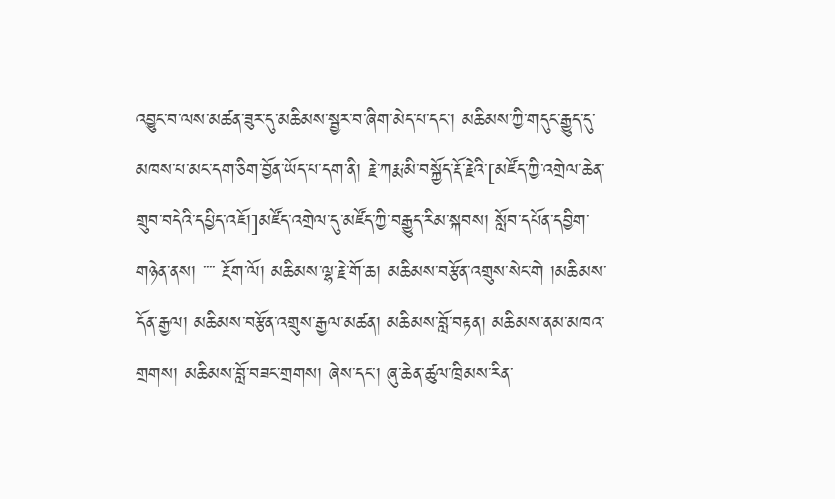འབྱུང་བ་ལས་མཚན་ཟུར་དུ་མཆིམས་སྦྱར་བ་ཞིག་མེད་པ་དང་། མཆིམས་ཀྱི་གདུང་རྒྱུད་དུ་མཁས་པ་མང་དག་ཅིག་བྱོན་ཡོད་པ་དག་ནི། རྗེ་ཀརྨ་མི་བསྐྱོད་རྡོ་རྗེའི་[མཛོད་ཀྱི་འགྲེལ་ཆེན་གྲུབ་བདེའི་དཔྱིད་འཇོ།]མཛོད་འགྲེལ་དུ་མཛོད་ཀྱི་བརྒྱུད་རིམ་སྐབས། སློབ་དཔོན་དབྱིག་གཉེན་ནས། ་་་་ རྔོག་ལོ། མཆིམས་ལྷ་རྗེ་གོ་ཆ། མཆིམས་བརྩོན་འགྲུས་སེང་གེ །མཆིམས་དོན་རྒྱལ། མཆིམས་བརྩོན་འགྲུས་རྒྱལ་མཚན། མཆིམས་བློ་བརྟན། མཆིམས་ནམ་མཁའ་གྲགས། མཆིམས་བློ་བཟང་གྲགས། ཞེས་དང་། ཞུ་ཆེན་ཚུལ་ཁྲིམས་རིན་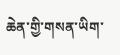ཆེན་གྱི་གསན་ཡིག་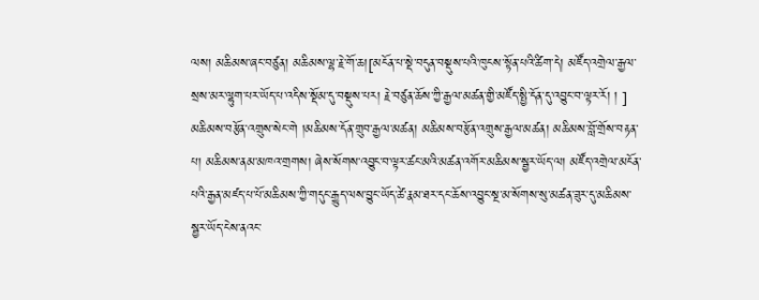ལས། མཆིམས་ཞང་བཙུན། མཆིམས་ལྷ་རྗེ་གོ་ཆ།[མངོན་པ་སྡེ་བདུན་བསྡུས་པའི་ཁུངས་སྟོན་པའི་ཚིག་དེ། མཛོད་འགྲེལ་རྒྱལ་སྲས་མར་ལྷུག་པར་ཡོད་པ་འདིས་སྡོམ་དུ་བསྡུས་པར། རྗེ་བཙུན་ཆོས་ཀྱི་རྒྱལ་མཚན་གྱི་མཛོད་སྤྱི་དོན་དུ་འབྱུང་བ་ལྟར་རོ། ། ] མཆིམས་བརྩོན་འགྲུས་སེང་གེ །མཆིམས་དོན་གྲུབ་རྒྱལ་མཚན། མཆིམས་བརྩོན་འགྲུས་རྒྱལ་མཚན། མཆིམས་བློ་གྲོས་བརྟན་པ། མཆིམས་ནམ་མཁའ་གྲགས། ཞེས་སོགས་འབྱུང་བ་ལྟར་ཚང་མའི་མཚན་འགོར་མཆིམས་སྦྱར་ཡོད་ལ། མཛོད་འགྲེལ་མངོན་པའི་རྒྱན་མཛད་པ་པོ་མཆིམས་ཀྱི་གདུང་རྒྱུད་ལས་བྱུང་ཡོད་ཚེ་རྣམ་ཐར་དང་ཆོས་འབྱུང་སྔ་མ་སོགས་སུ་མཚན་ཟུར་དུ་མཆིམས་སྦྱར་ཡོད་ངེས་ནའང་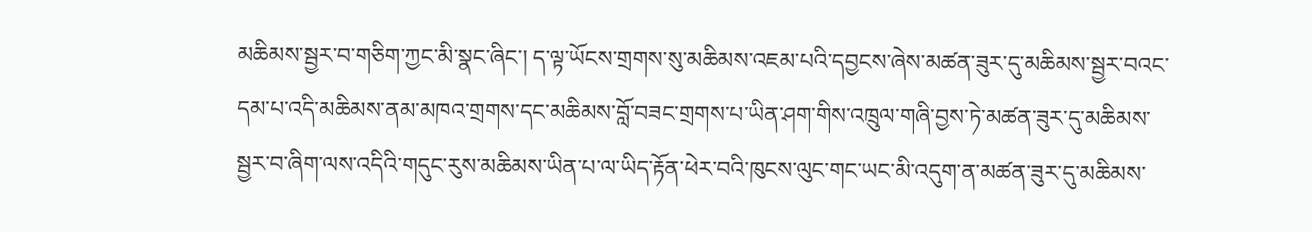མཆིམས་སྦྱར་བ་གཅིག་ཀྱང་མི་སྣང་ཞིང་། ད་ལྟ་ཡོངས་གྲགས་སུ་མཆིམས་འཇམ་པའི་དབྱངས་ཞེས་མཚན་ཟུར་དུ་མཆིམས་སྦྱར་བའང་དམ་པ་འདི་མཆིམས་ནམ་མཁའ་གྲགས་དང་མཆིམས་བློ་བཟང་གྲགས་པ་ཡིན་ཤག་གིས་འཁྲུལ་གཞི་བྱས་ཏེ་མཚན་ཟུར་དུ་མཆིམས་སྦྱར་བ་ཞིག་ལས་འདིའི་གདུང་རུས་མཆིམས་ཡིན་པ་ལ་ཡིད་རྟོན་ཕེར་བའི་ཁུངས་ལུང་གང་ཡང་མི་འདུག་ན་མཚན་ཟུར་དུ་མཆིམས་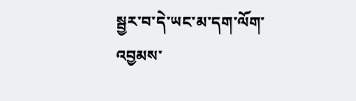སྦྱར་བ་དེ་ཡང་མ་དག་ལོག་འབྱམས་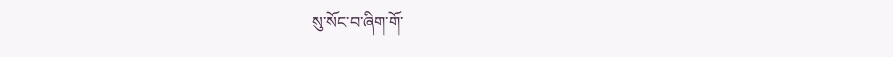སུ་སོང་བ་ཞིག་གོ་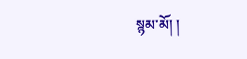སྙམ་མོ། །